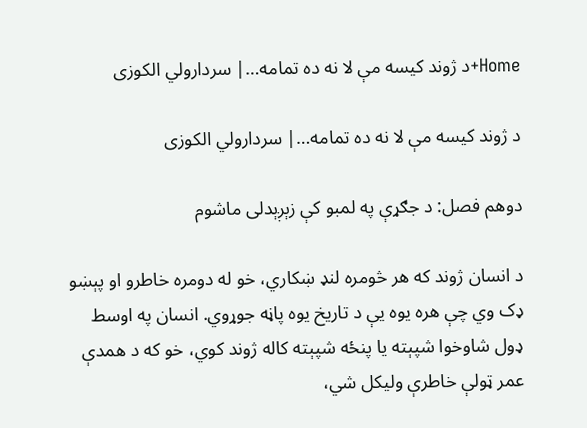Home+د ژوند کیسه مې لا نه ده تمامه…| سردارولي الکوزی

د ژوند کیسه مې لا نه ده تمامه…| سردارولي الکوزی

دوهم فصل: د جګړې په لمبو کې زېږېدلی ماشوم

د انسان ژوند که هر څومره لنډ ښکاري، خو له دومره خاطرو او پېښو ډک وي چې هره یوه یې د تاریخ یوه پاڼه جوړوي. انسان په اوسط ډول شاوخوا شپېته یا پنځه شپېته کاله ژوند کوي، خو که د همدې عمر ټولې خاطرې ولیکل شي،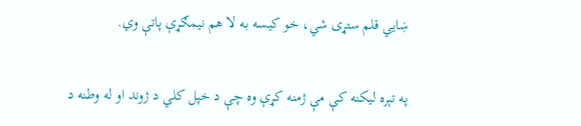ښايي قلم ستړی شي، خو کیسه به لا هم نیمګړې پاتې وي.

په تېره لیکنه کې مې ژمنه کړې وه چې د خپل کلي د ژوند او له وطنه د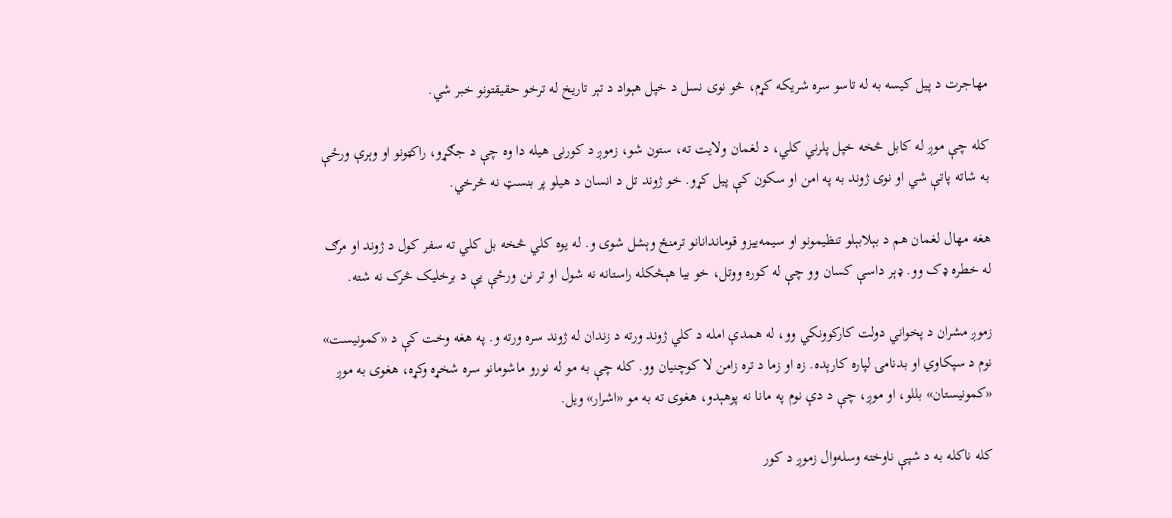مهاجرت د پیل کیسه به له تاسو سره شریکه کړم، څو نوی نسل د خپل هېواد د تېر تاریخ له ترخو حقیقتونو خبر شي.

کله چې موږ له کابل څخه خپل پلرني کلي، د لغمان ولایت ته، ستون شو، زموږ د کورنۍ هیله دا وه چې د جګړو، راکټونو او وېرې ورځې به شاته پاتې شي او نوی ژوند به په امن او سکون کې پیل کړو. خو ژوند تل د انسان د هیلو پر بنسټ نه څرخي.

هغه مهال لغمان هم د بېلابېلو تنظیمونو او سیمه‌ییزو قوماندانانو ترمنځ وېشل شوی و. له یوه کلي څخه بل کلي ته سفر کول د ژوند او مرګ له خطره ډک وو. ډېر داسې کسان وو چې له کوره ووتل، خو بیا هېڅکله راستانه نه شول او تر نن ورځې یې د برخلیک څرک نه شته.

زموږ مشران د پخواني دولت کارکوونکي وو، له همدې امله د کلي ژوند ورته د زندان له ژوند سره ورته و. په هغه وخت کې د «کمونیست» نوم د سپکاوي او بدنامۍ لپاره کارېده. زه او زما د تره زامن لا کوچنیان وو. کله چې به مو له نورو ماشومانو سره شخړه وکړه، هغوی به موږ «کمونیستان» بللو، او موږ، چې د دې نوم په مانا نه پوهېدو، هغوی ته به مو «اشرار» ویل.

کله ناکله به د شپې ناوخته وسله‌وال زموږ د کور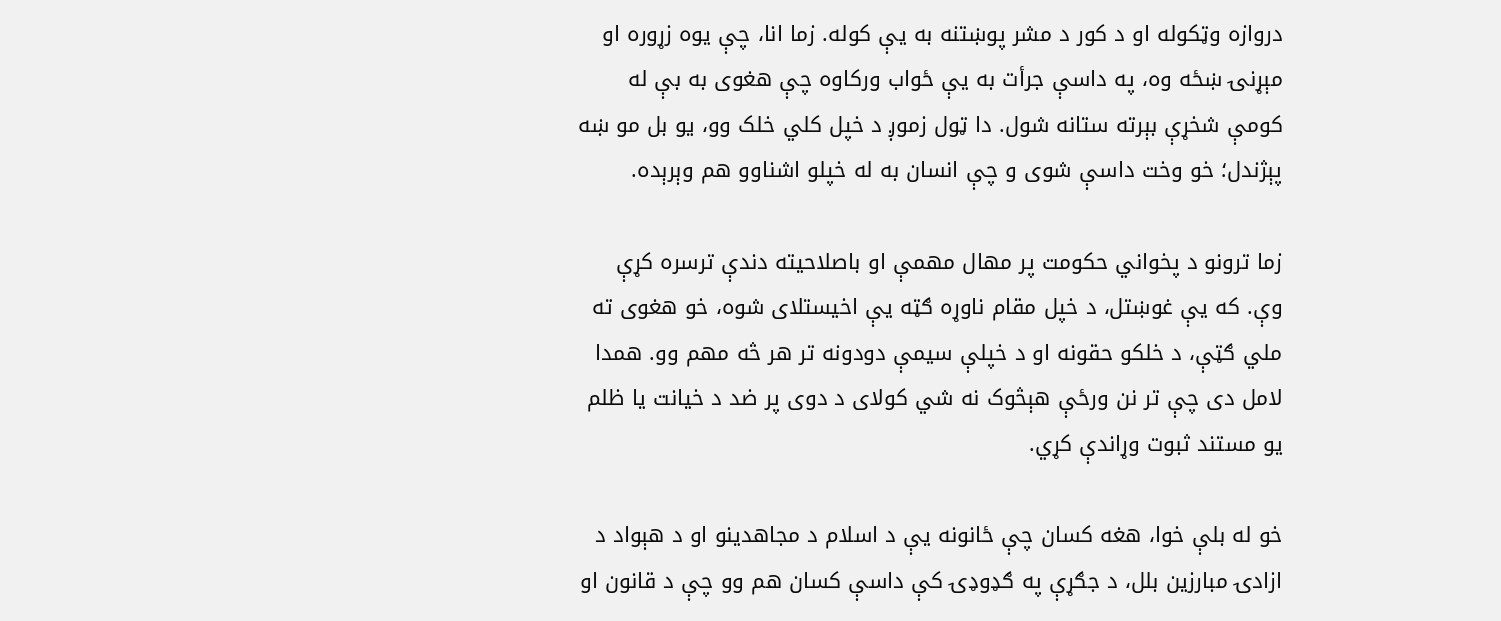دروازه وټکوله او د کور د مشر پوښتنه به یې کوله. زما انا، چې یوه زړوره او مېړنۍ ښځه وه، په داسې جرأت به یې ځواب ورکاوه چې هغوی به بې له کومې شخړې بېرته ستانه شول. دا ټول زموږ د خپل کلي خلک وو، یو بل مو ښه پېژندل؛ خو وخت داسې شوی و چې انسان به له خپلو اشناوو هم وېرېده.

زما ترونو د پخواني حکومت پر مهال مهمې او باصلاحیته دندې ترسره کړې وې. که یې غوښتل، د خپل مقام ناوړه ګټه یې اخیستلای شوه، خو هغوی ته ملي ګټې، د خلکو حقونه او د خپلې سیمې دودونه تر هر څه مهم وو. همدا لامل دی چې تر نن ورځې هېڅوک نه شي کولای د دوی پر ضد د خیانت یا ظلم یو مستند ثبوت وړاندې کړي.

خو له بلې خوا، هغه کسان چې ځانونه یې د اسلام د مجاهدینو او د هېواد د ازادۍ مبارزین بلل، د جګړې په ګډوډۍ کې داسې کسان هم وو چې د قانون او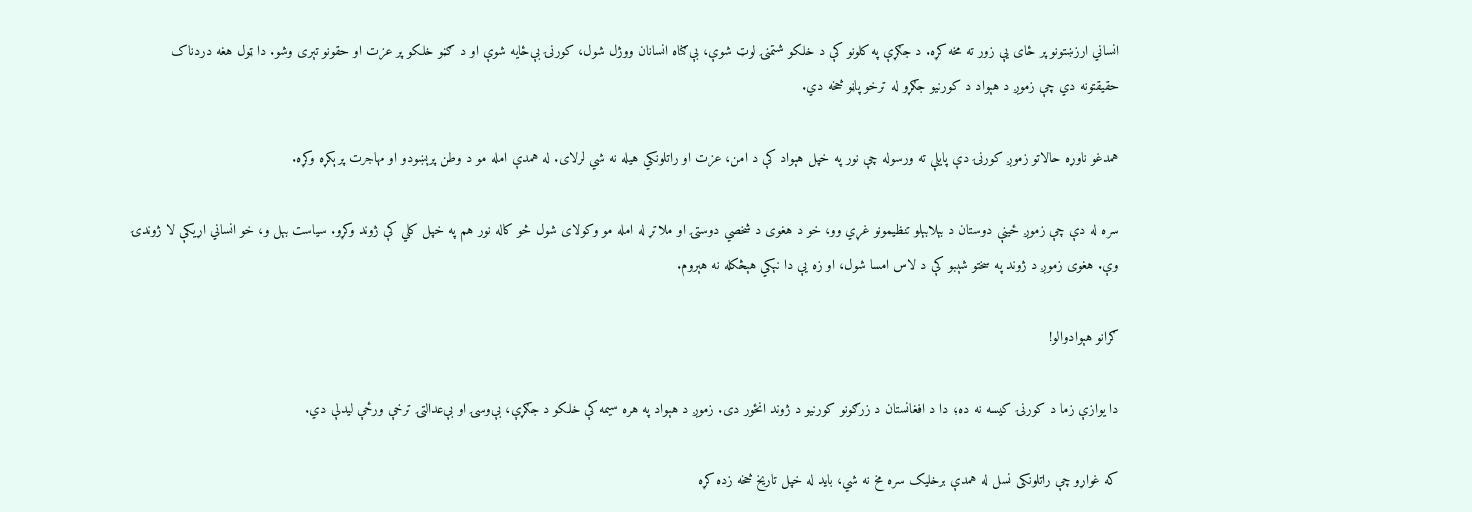انساني ارزښتونو پر ځای یې زور ته مخه کړه. د جګړې په کلونو کې د خلکو شتمنۍ لوټ شوې، بې‌ګناه انسانان ووژل شول، کورنۍ بې‌ځایه شوې او د ګڼو خلکو پر عزت او حقونو تېری وشو. دا ټول هغه دردناک حقیقتونه دي چې زموږ د هېواد د کورنیو جګړو له ترخو پاڼو څخه دي.

همدغو ناوړه حالاتو زموږ کورنۍ دې پایلې ته ورسوله چې نور په خپل هېواد کې د امن، عزت او راتلونکي هیله نه شي لرلای. له همدې امله مو د وطن پرېښودو او مهاجرت پرېکړه وکړه.

سره له دې چې زموږ ځینې دوستان د بېلابېلو تنظیمونو غړي وو، خو د هغوی د شخصي دوستۍ او ملاتړ له امله مو وکولای شول څو کاله نور هم په خپل کلي کې ژوند وکړو. سیاست بېل و، خو انساني اړیکې لا ژوندۍ وې. هغوی زموږ د ژوند په سختو شېبو کې د لاس امسا شول، او زه یې دا نېکي هېڅکله نه هېروم.

ګرانو هېوادوالو!

دا یوازې زما د کورنۍ کیسه نه ده؛ دا د افغانستان د زرګونو کورنیو د ژوند انځور دی. زموږ د هېواد په هره سیمه کې خلکو د جګړې، بې‌وسۍ او بې‌عدالتۍ ترخې ورځې لیدلې دي.

که غواړو چې راتلونکی نسل له همدې برخلیک سره مخ نه شي، باید له خپل تاریخ څخه زده کړه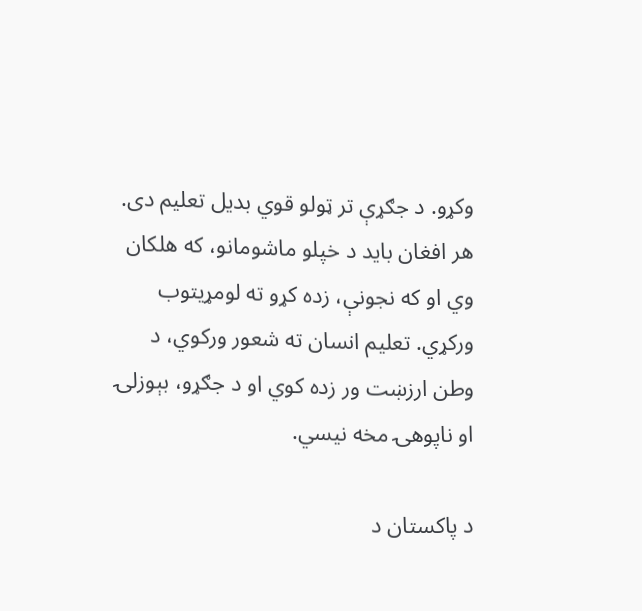وکړو. د جګړې تر ټولو قوي بدیل تعلیم دی. هر افغان باید د خپلو ماشومانو، که هلکان وي او که نجونې، زده کړو ته لومړیتوب ورکړي. تعلیم انسان ته شعور ورکوي، د وطن ارزښت ور زده کوي او د جګړو، بېوزلۍ او ناپوهۍ مخه نیسي.

د پاکستان د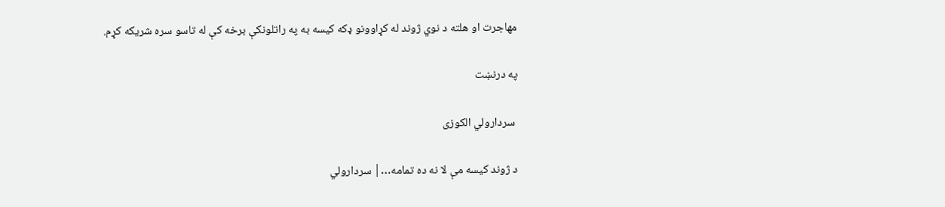مهاجرت او هلته د نوي ژوند له کړاوونو ډکه کیسه به په راتلونکې برخه کې له تاسو سره شریکه کړم.

په درنښت

 سردارولي الکوزی

د ژوند کیسه مې لا نه ده تمامه…| سردارولي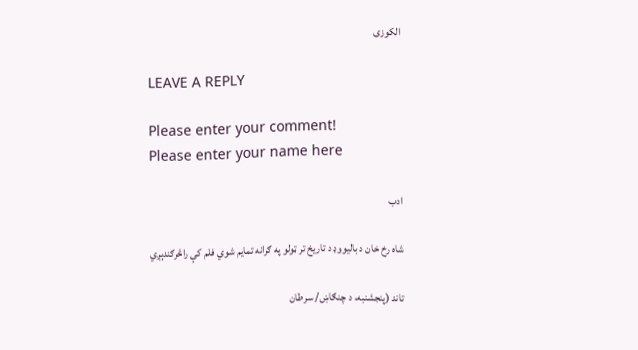الکوزی

LEAVE A REPLY

Please enter your comment!
Please enter your name here

ادب

شاه رخ خان د بالیووډ د تاریخ تر ټولو په ګرانه تمایم شوي فلم کې راڅرګندېږي

تاند (پنجشنبه، د چنګاښ/ سرطان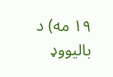۱۹ مه) د بالیووډ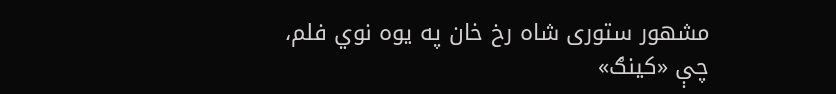مشهور ستوری شاه رخ خان په یوه نوي فلم، چې «کینګ»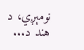نومېږي، د هند د...